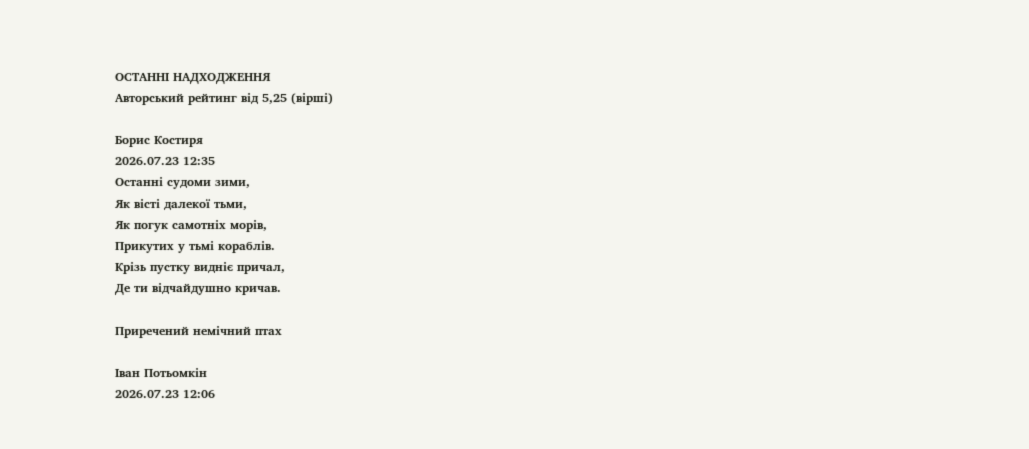ОСТАННІ НАДХОДЖЕННЯ
Авторський рейтинг від 5,25 (вірші)

Борис Костиря
2026.07.23 12:35
Останні судоми зими,
Як вісті далекої тьми,
Як погук самотніх морів,
Прикутих у тьмі кораблів.
Крізь пустку видніє причал,
Де ти відчайдушно кричав.

Приречений немічний птах

Іван Потьомкін
2026.07.23 12:06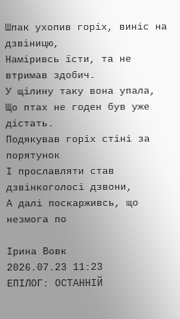Шпак ухопив горіх, виніс на дзвіницю,
Наміривсь їсти, та не втримав здобич.
У щілину таку вона упала,
Що птах не годен був уже дістать.
Подякував горіх стіні за порятунок
І прославляти став дзвінкоголосі дзвони,
А далі поскарживсь, що незмога по

Ірина Вовк
2026.07.23 11:23
ЕПІЛОГ: ОСТАННІЙ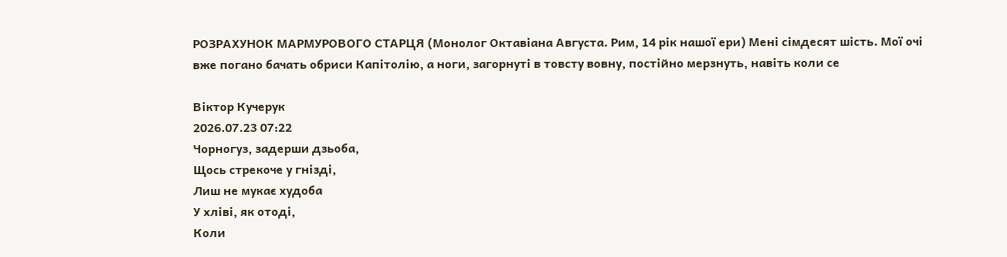РОЗРАХУНОК МАРМУРОВОГО СТАРЦЯ (Монолог Октавіана Августа. Рим, 14 рік нашої ери) Мені сімдесят шість. Мої очі вже погано бачать обриси Капітолію, а ноги, загорнуті в товсту вовну, постійно мерзнуть, навіть коли се

Віктор Кучерук
2026.07.23 07:22
Чорногуз, задерши дзьоба,
Щось стрекоче у гнізді,
Лиш не мукає худоба
У хліві, як отоді,
Коли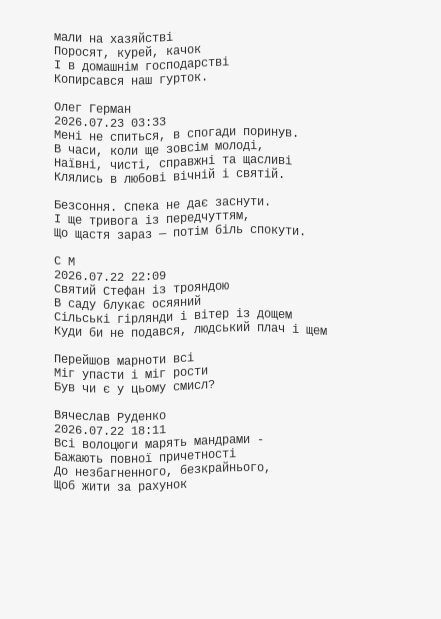мали на хазяйстві
Поросят, курей, качок
І в домашнім господарстві
Копирсався наш гурток.

Олег Герман
2026.07.23 03:33
Мені не спиться, в спогади поринув.
В часи, коли ще зовсім молоді,
Наївні, чисті, справжні та щасливі
Клялись в любові вічній і святій.

Безсоння. Спека не дає заснути.
І ще тривога із передчуттям,
Що щастя зараз — потім біль спокути.

С М
2026.07.22 22:09
Святий Стефан із трояндою
В саду блукає осяяний
Сільські гірлянди і вітер із дощем
Куди би не подався, людський плач і щем

Перейшов марноти всі
Міг упасти і міг рости
Був чи є у цьому смисл?

Вячеслав Руденко
2026.07.22 18:11
Всі волоцюги марять мандрами -
Бажають повної причетності
До незбагненного, безкрайнього,
Щоб жити за рахунок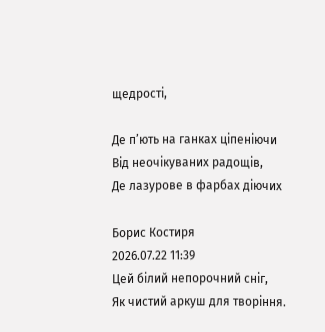щедрості,

Де п’ють на ганках ціпеніючи
Від неочікуваних радощів,
Де лазурове в фарбах діючих

Борис Костиря
2026.07.22 11:39
Цей білий непорочний сніг,
Як чистий аркуш для творіння.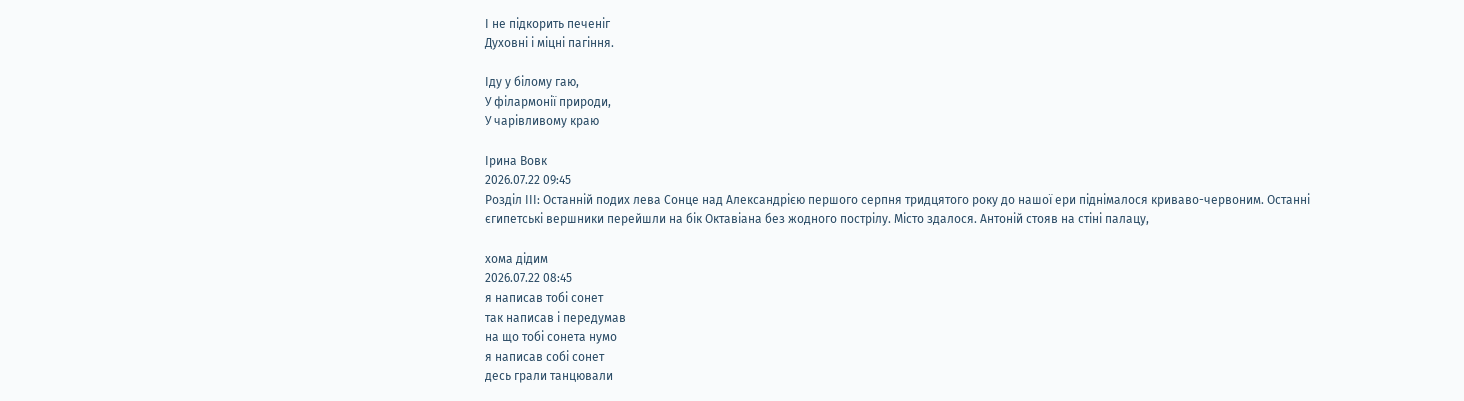І не підкорить печеніг
Духовні і міцні пагіння.

Іду у білому гаю,
У філармонії природи,
У чарівливому краю

Ірина Вовк
2026.07.22 09:45
Розділ ІІI: Останній подих лева Сонце над Александрією першого серпня тридцятого року до нашої ери піднімалося криваво-червоним. Останні єгипетські вершники перейшли на бік Октавіана без жодного пострілу. Місто здалося. Антоній стояв на стіні палацу,

хома дідим
2026.07.22 08:45
я написав тобі сонет
так написав і передумав
на що тобі сонета нумо
я написав собі сонет
десь грали танцювали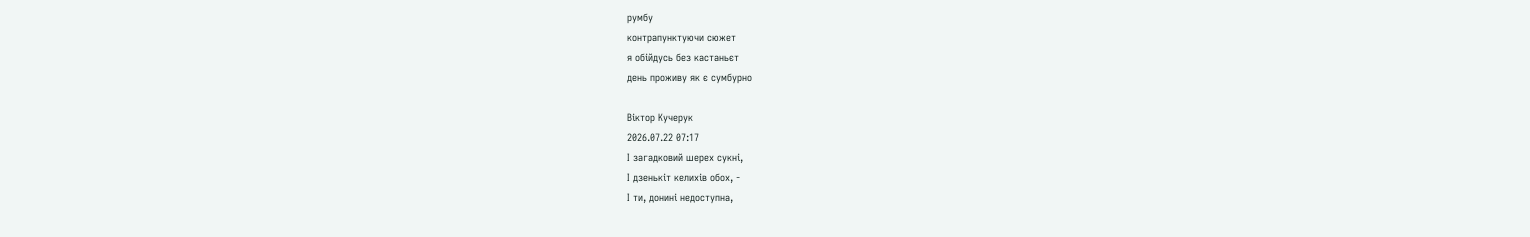румбу
контрапунктуючи сюжет
я обійдусь без кастаньєт
день проживу як є сумбурно

Віктор Кучерук
2026.07.22 07:17
І загадковий шерех сукні,
І дзенькіт келихів обох, -
І ти, донині недоступна,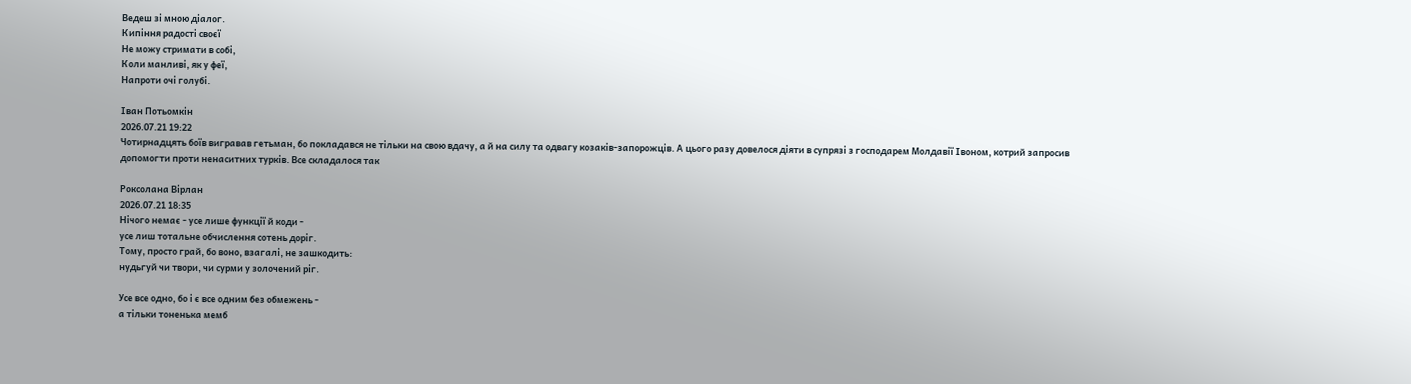Ведеш зі мною діалог.
Кипіння радості своєї
Не можу стримати в собі,
Коли манливі, як у феї,
Напроти очі голубі.

Іван Потьомкін
2026.07.21 19:22
Чотирнадцять боїв вигравав гетьман, бо покладався не тільки на свою вдачу, а й на силу та одвагу козаків-запорожців. А цього разу довелося діяти в супрязі з господарем Молдавії Івоном, котрий запросив допомогти проти ненаситних турків. Все складалося так

Роксолана Вірлан
2026.07.21 18:35
Нічого немає - усе лише функції й коди -
усе лиш тотальне обчислення сотень доріг.
Тому, просто грай, бо воно, взагалі, не зашкодить:
нудьгуй чи твори, чи сурми у золочений ріг.

Усе все одно, бо і є все одним без обмежень -
а тільки тоненька мемб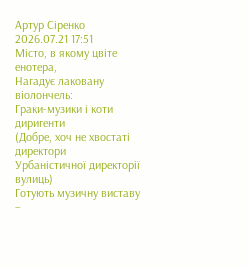Артур Сіренко
2026.07.21 17:51
Місто, в якому цвіте енотера,
Нагадує лаковану віолончель:
Граки-музики і коти диригенти
(Добре, хоч не хвостаті директори
Урбаністичної директорії вулиць)
Готують музичну виставу –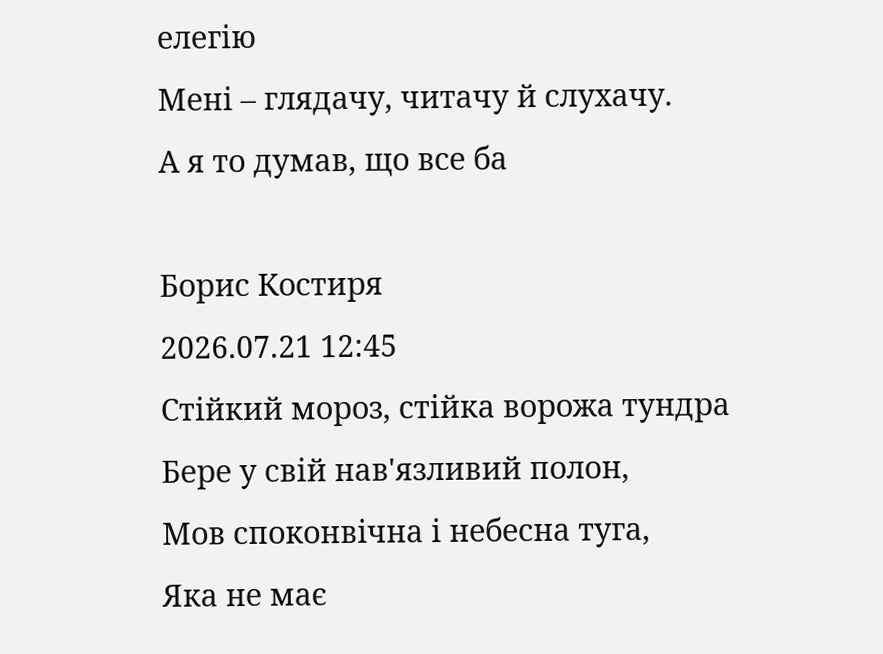елегію
Мені – глядачу, читачу й слухачу.
А я то думав, що все ба

Борис Костиря
2026.07.21 12:45
Стійкий мороз, стійка ворожа тундра
Бере у свій нав'язливий полон,
Мов споконвічна і небесна туга,
Яка не має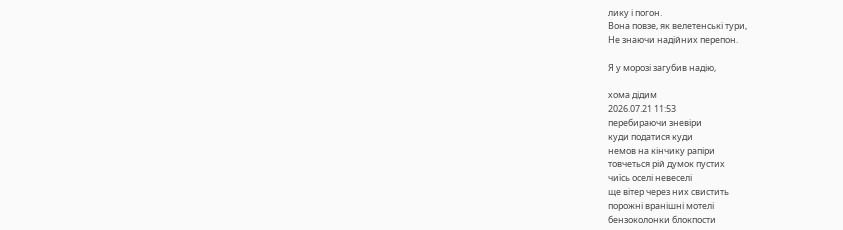лику і погон.
Вона повзе, як велетенські тури,
Не знаючи надійних перепон.

Я у морозі загубив надію,

хома дідим
2026.07.21 11:53
перебираючи зневіри
куди податися куди
немов на кінчику рапіри
товчеться рій думок пустих
чиїсь оселі невеселі
ще вітер через них свистить
порожні вранішні мотелі
бензоколонки блокпости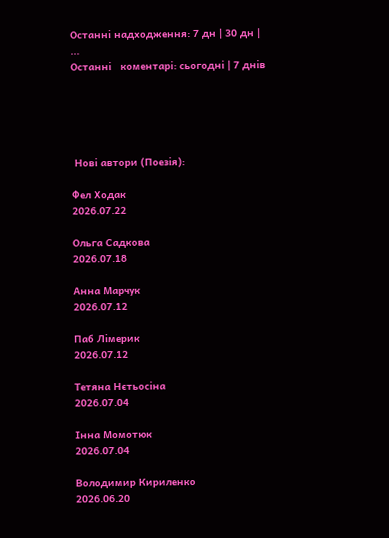Останні надходження: 7 дн | 30 дн | ...
Останні   коментарі: сьогодні | 7 днів





 Нові автори (Поезія):

Фел Ходак
2026.07.22

Ольга Садкова
2026.07.18

Анна Марчук
2026.07.12

Паб Лімерик
2026.07.12

Тетяна Нєтьосіна
2026.07.04

Інна Момотюк
2026.07.04

Володимир Кириленко
2026.06.20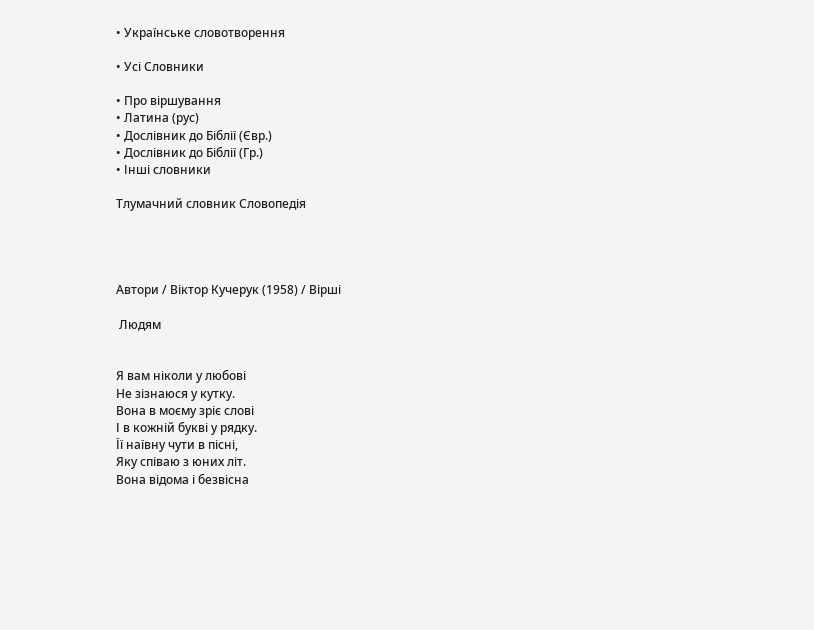• Українське словотворення

• Усі Словники

• Про віршування
• Латина (рус)
• Дослівник до Біблії (Євр.)
• Дослівник до Біблії (Гр.)
• Інші словники

Тлумачний словник Словопедія




Автори / Віктор Кучерук (1958) / Вірші

 Людям


Я вам ніколи у любові
Не зізнаюся у кутку.
Вона в моєму зріє слові
І в кожній букві у рядку.
Її наївну чути в пісні,
Яку співаю з юних літ.
Вона відома і безвісна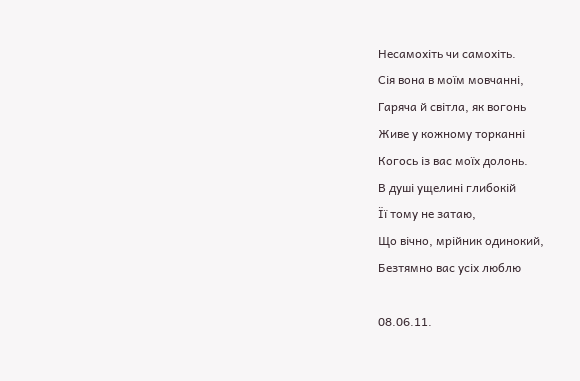Несамохіть чи самохіть.
Сія вона в моїм мовчанні,
Гаряча й світла, як вогонь
Живе у кожному торканні
Когось із вас моїх долонь.
В душі ущелині глибокій
Її тому не затаю,
Що вічно, мрійник одинокий,
Безтямно вас усіх люблю

08.06.11.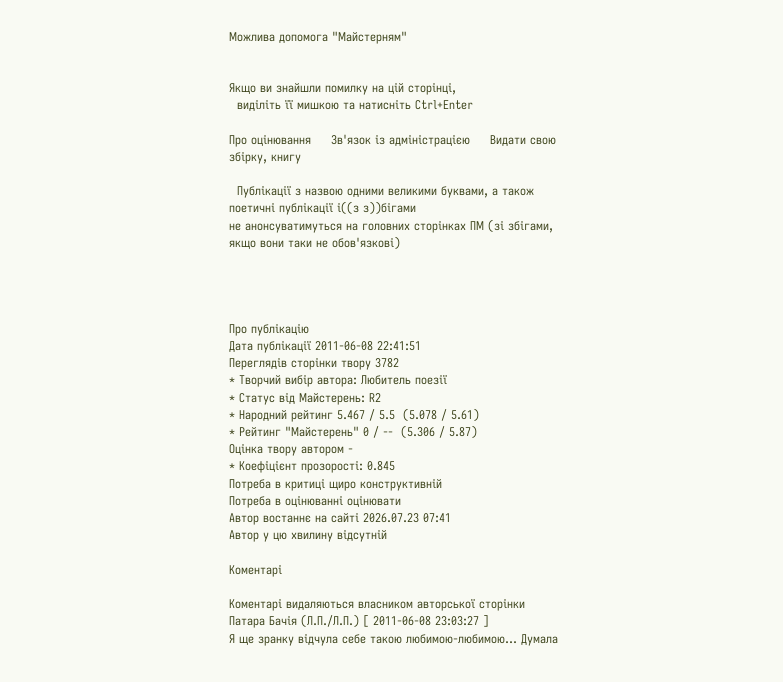Можлива допомога "Майстерням"


Якщо ви знайшли помилку на цiй сторiнцi,
  видiлiть її мишкою та натисніть Ctrl+Enter

Про оцінювання     Зв'язок із адміністрацією     Видати свою збірку, книгу

  Публікації з назвою одними великими буквами, а також поетичні публікації і((з з))бігами
не анонсуватимуться на головних сторінках ПМ (зі збігами, якщо вони таки не обов'язкові)




Про публікацію
Дата публікації 2011-06-08 22:41:51
Переглядів сторінки твору 3782
* Творчий вибір автора: Любитель поезії
* Статус від Майстерень: R2
* Народний рейтинг 5.467 / 5.5  (5.078 / 5.61)
* Рейтинг "Майстерень" 0 / --  (5.306 / 5.87)
Оцінка твору автором -
* Коефіцієнт прозорості: 0.845
Потреба в критиці щиро конструктивній
Потреба в оцінюванні оцінювати
Автор востаннє на сайті 2026.07.23 07:41
Автор у цю хвилину відсутній

Коментарі

Коментарі видаляються власником авторської сторінки
Патара Бачія (Л.П./Л.П.) [ 2011-06-08 23:03:27 ]
Я ще зранку відчула себе такою любимою-любимою... Думала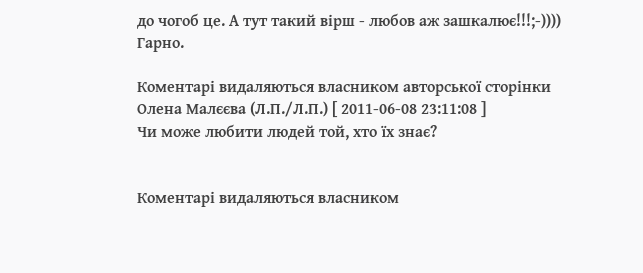до чогоб це. А тут такий вірш - любов аж зашкалює!!!;-)))) Гарно.

Коментарі видаляються власником авторської сторінки
Олена Малєєва (Л.П./Л.П.) [ 2011-06-08 23:11:08 ]
Чи може любити людей той, хто їх знає?


Коментарі видаляються власником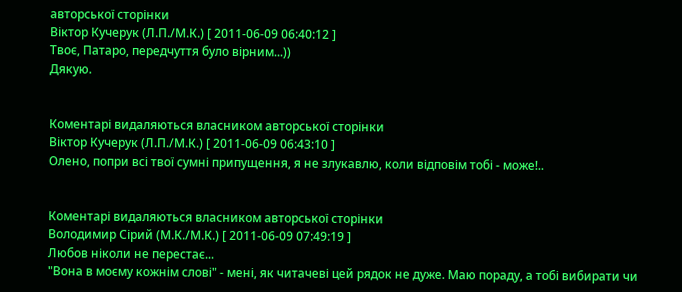авторської сторінки
Віктор Кучерук (Л.П./М.К.) [ 2011-06-09 06:40:12 ]
Твоє, Патаро, передчуття було вірним...))
Дякую.


Коментарі видаляються власником авторської сторінки
Віктор Кучерук (Л.П./М.К.) [ 2011-06-09 06:43:10 ]
Олено, попри всі твої сумні припущення, я не злукавлю, коли відповім тобі - може!..


Коментарі видаляються власником авторської сторінки
Володимир Сірий (М.К./М.К.) [ 2011-06-09 07:49:19 ]
Любов ніколи не перестає...
"Вона в моєму кожнім слові" - мені, як читачеві цей рядок не дуже. Маю пораду, а тобі вибирати чи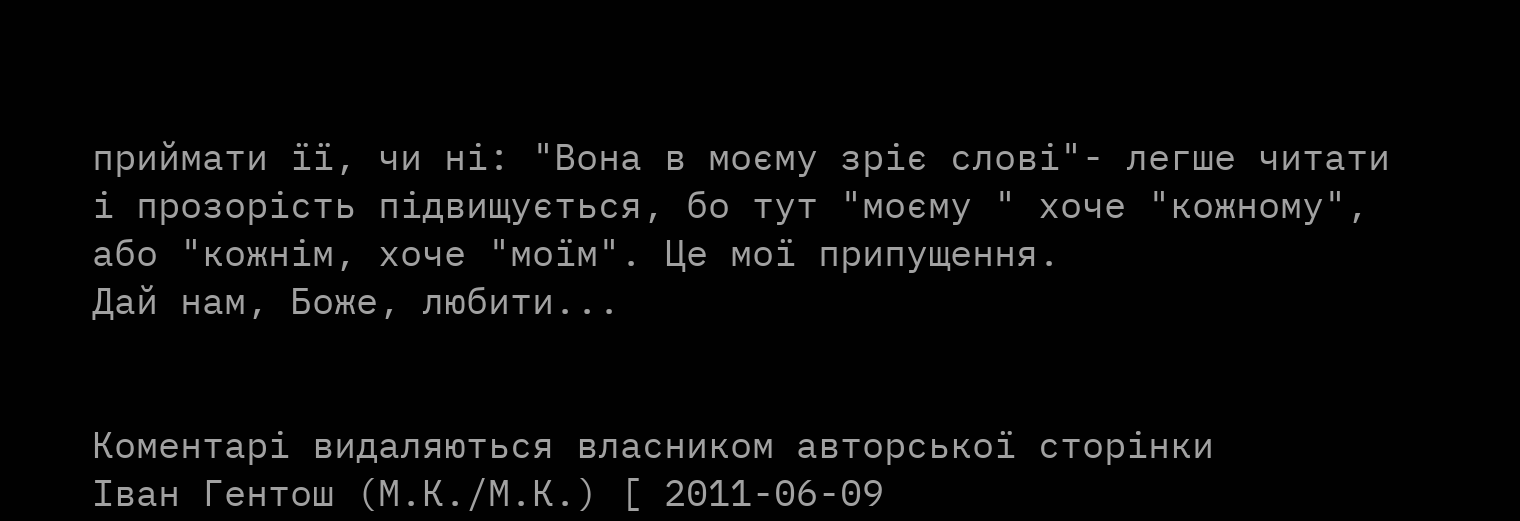приймати її, чи ні: "Вона в моєму зріє слові"- легше читати і прозорість підвищується, бо тут "моєму " хоче "кожному", або "кожнім, хоче "моїм". Це мої припущення.
Дай нам, Боже, любити...


Коментарі видаляються власником авторської сторінки
Іван Гентош (М.К./М.К.) [ 2011-06-09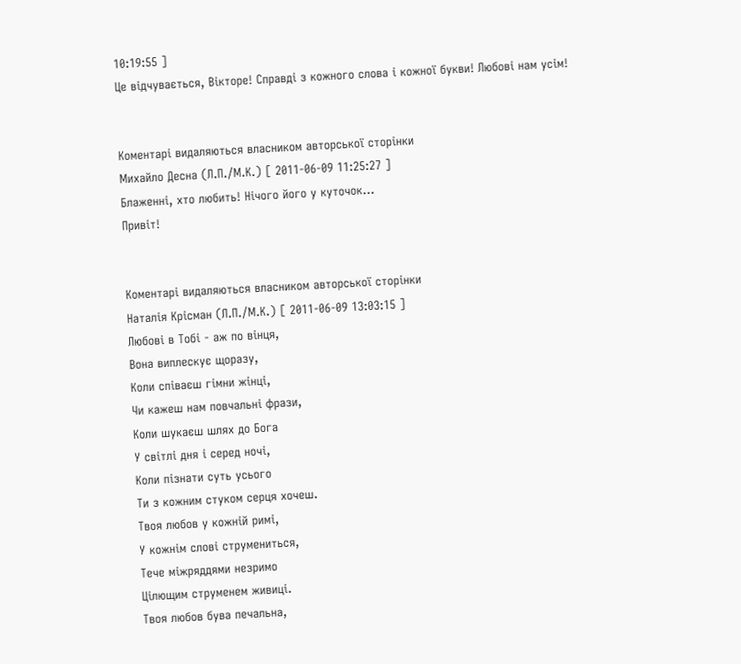10:19:55 ]
Це відчувається, Вікторе! Справді з кожного слова і кожної букви! Любові нам усім!


Коментарі видаляються власником авторської сторінки
Михайло Десна (Л.П./М.К.) [ 2011-06-09 11:25:27 ]
Блаженні, хто любить! Нічого його у куточок...
Привіт!


Коментарі видаляються власником авторської сторінки
Наталія Крісман (Л.П./М.К.) [ 2011-06-09 13:03:15 ]
Любові в Тобі - аж по вінця,
Вона виплескує щоразу,
Коли співаєш гімни жінці,
Чи кажеш нам повчальні фрази,
Коли шукаєш шлях до Бога
У світлі дня і серед ночі,
Коли пізнати суть усього
Ти з кожним стуком серця хочеш.
Твоя любов у кожній римі,
У кожнім слові струмениться,
Тече міжряддями незримо
Цілющим струменем живиці.
Твоя любов бува печальна,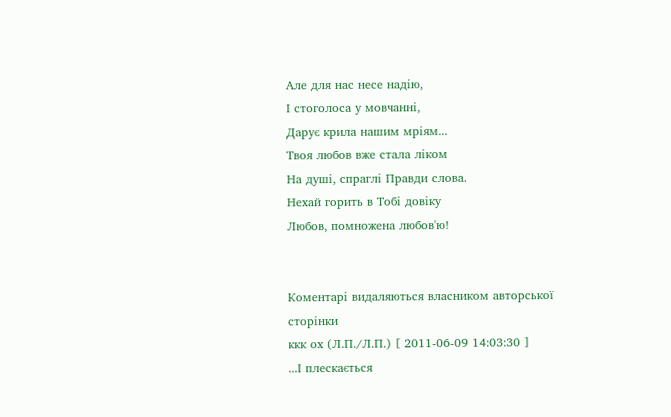Але для нас несе надію,
І стоголоса у мовчанні,
Дарує крила нашим мріям...
Твоя любов вже стала ліком
На душі, спраглі Правди слова.
Нехай горить в Тобі довіку
Любов, помножена любов'ю!


Коментарі видаляються власником авторської сторінки
ккк ох (Л.П./Л.П.) [ 2011-06-09 14:03:30 ]
...І плескається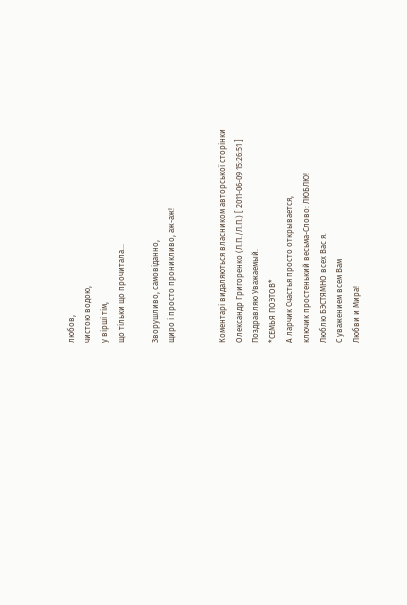любов,
чистою водою,
у вірші тім,
що тільки що прочитала...

Зворушливо, самовіданно,
щиро і просто проникливо, аж-аж!


Коментарі видаляються власником авторської сторінки
Олександр Григоренко (Л.П./Л.П.) [ 2011-06-09 15:26:51 ]
Поздравляю Уважаемый.
*СЕМЬЯ ПОЭТОВ*
А ларчик Счастья просто открывается,
ключик простенький весьма-Слово: ЛЮБЛЮ!
Люблю БЭСТЯМНО всех Вас я.
С уважением всем Вам
Любви и Мира!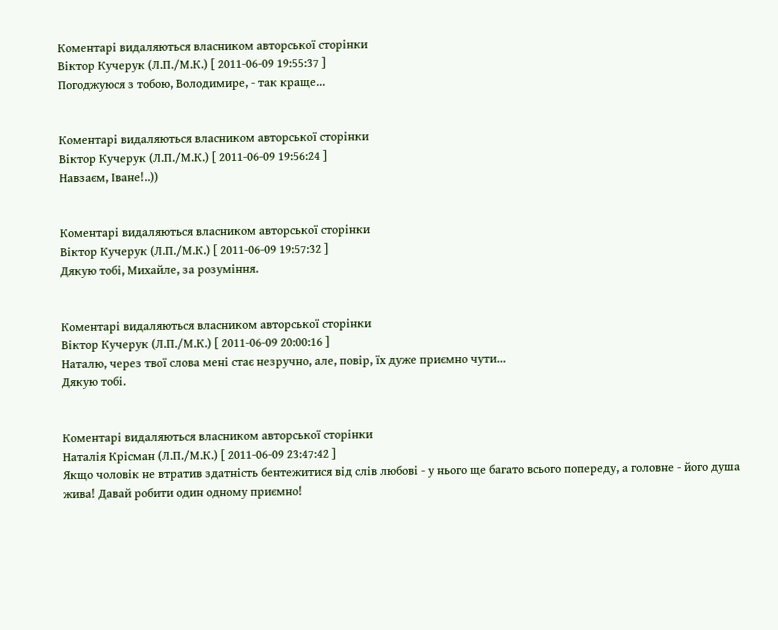Коментарі видаляються власником авторської сторінки
Віктор Кучерук (Л.П./М.К.) [ 2011-06-09 19:55:37 ]
Погоджуюся з тобою, Володимире, - так краще...


Коментарі видаляються власником авторської сторінки
Віктор Кучерук (Л.П./М.К.) [ 2011-06-09 19:56:24 ]
Навзаєм, Іване!..))


Коментарі видаляються власником авторської сторінки
Віктор Кучерук (Л.П./М.К.) [ 2011-06-09 19:57:32 ]
Дякую тобі, Михайле, за розуміння.


Коментарі видаляються власником авторської сторінки
Віктор Кучерук (Л.П./М.К.) [ 2011-06-09 20:00:16 ]
Наталю, через твої слова мені стає незручно, але, повір, їх дуже приємно чути...
Дякую тобі.


Коментарі видаляються власником авторської сторінки
Наталія Крісман (Л.П./М.К.) [ 2011-06-09 23:47:42 ]
Якщо чоловік не втратив здатність бентежитися від слів любові - у нього ще багато всього попереду, а головне - його душа жива! Давай робити один одному приємно!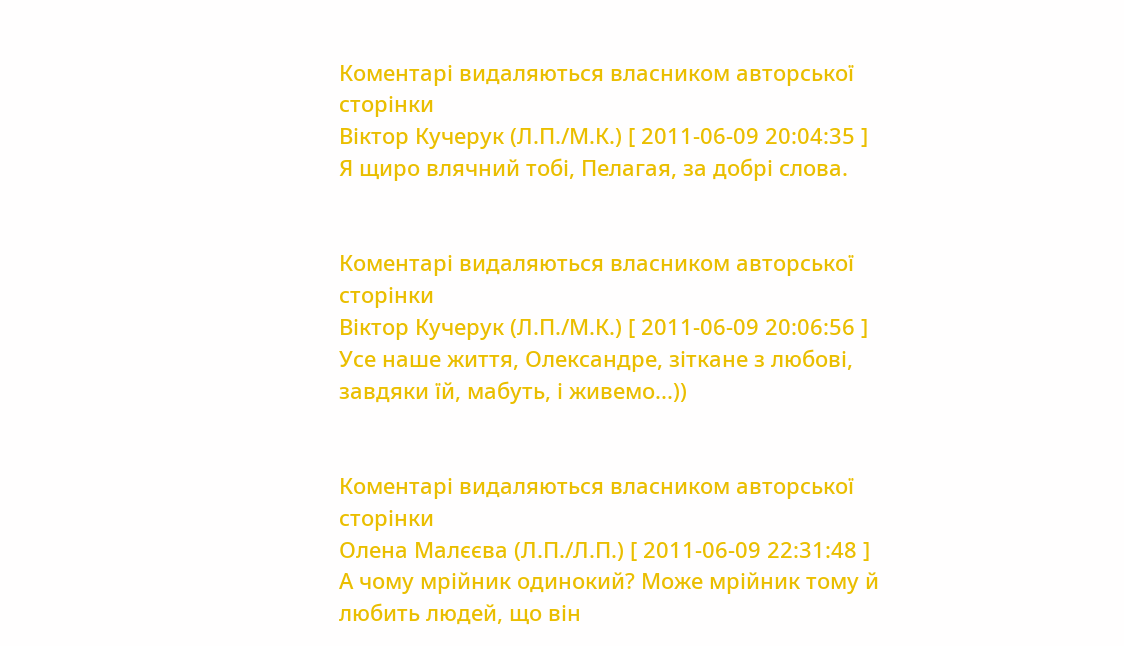Коментарі видаляються власником авторської сторінки
Віктор Кучерук (Л.П./М.К.) [ 2011-06-09 20:04:35 ]
Я щиро влячний тобі, Пелагая, за добрі слова.


Коментарі видаляються власником авторської сторінки
Віктор Кучерук (Л.П./М.К.) [ 2011-06-09 20:06:56 ]
Усе наше життя, Олександре, зіткане з любові, завдяки їй, мабуть, і живемо...))


Коментарі видаляються власником авторської сторінки
Олена Малєєва (Л.П./Л.П.) [ 2011-06-09 22:31:48 ]
А чому мрійник одинокий? Може мрійник тому й любить людей, що він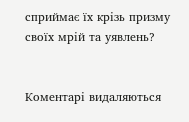сприймає їх крізь призму своїх мрій та уявлень?


Коментарі видаляються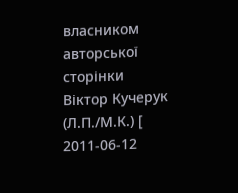власником авторської сторінки
Віктор Кучерук (Л.П./М.К.) [ 2011-06-12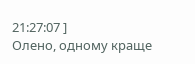21:27:07 ]
Олено, одному краще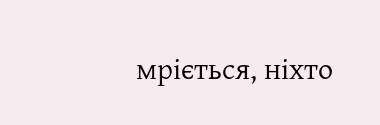мріється, ніхто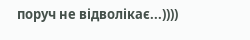поруч не відволікає...))))